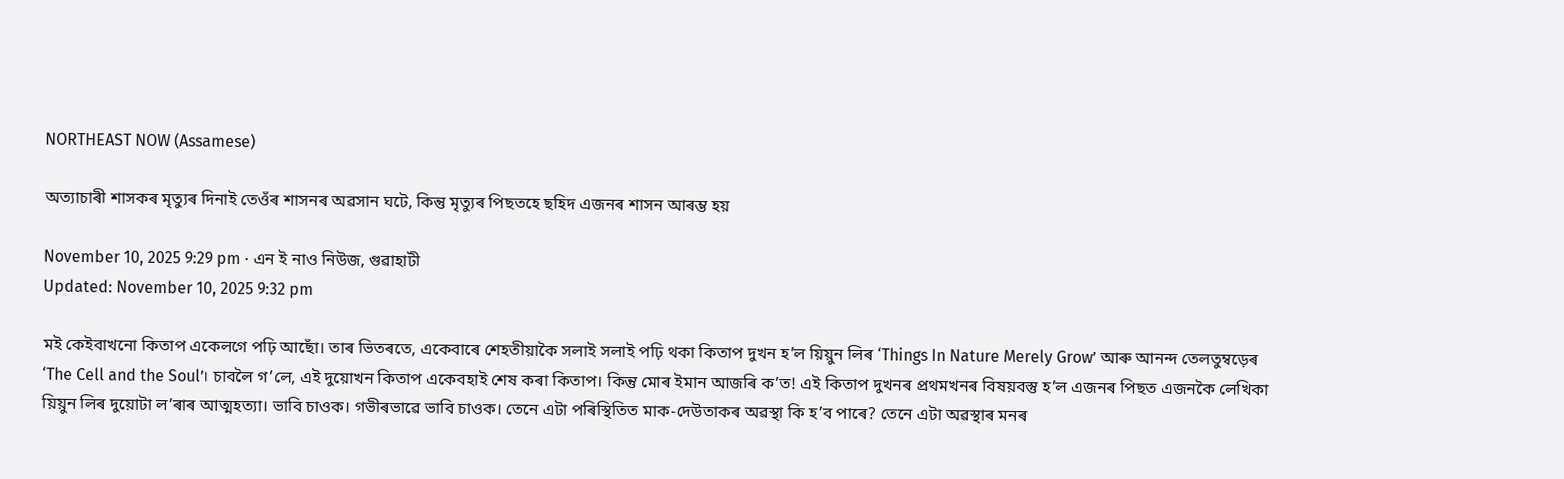NORTHEAST NOW (Assamese)

অত্যাচাৰী শাসকৰ মৃত্যুৰ দিনাই তেওঁৰ শাসনৰ অৱসান ঘটে, কিন্তু মৃত্যুৰ পিছতহে ছহিদ এজনৰ শাসন আৰম্ভ হয়

November 10, 2025 9:29 pm · এন ই নাও নিউজ, গুৱাহাটী
Updated: November 10, 2025 9:32 pm

মই কেইবাখনো কিতাপ একেলগে পঢ়ি আছোঁ। তাৰ ভিতৰতে, একেবাৰে শেহতীয়াকৈ সলাই সলাই পঢ়ি থকা কিতাপ দুখন হ’ল য়িয়ুন লিৰ ‘Things In Nature Merely Grow’ আৰু আনন্দ তেলতুম্বড়েৰ ‘The Cell and the Soul’। চাবলৈ গ’লে, এই দুয়োখন কিতাপ একেবহাই শেষ কৰা কিতাপ। কিন্তু মোৰ ইমান আজৰি ক’ত! এই কিতাপ দুখনৰ প্ৰথমখনৰ বিষয়বস্তু হ’ল এজনৰ পিছত এজনকৈ লেখিকা য়িয়ুন লিৰ দুয়োটা ল’ৰাৰ আত্মহত্যা। ভাবি চাওক। গভীৰভাৱে ভাবি চাওক। তেনে এটা পৰিস্থিতিত মাক-দেউতাকৰ অৱস্থা কি হ’ব পাৰে? তেনে এটা অৱস্থাৰ মনৰ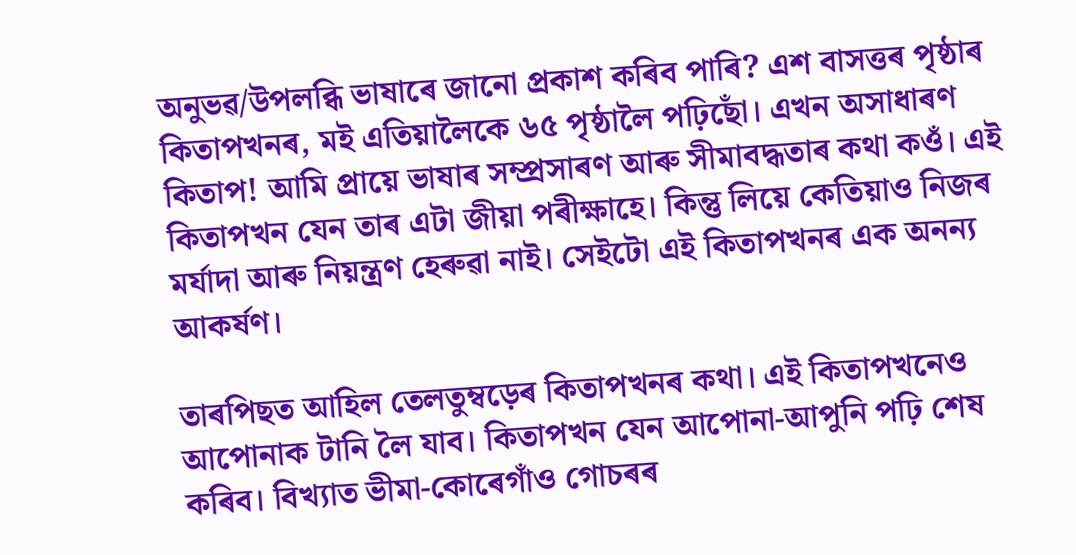অনুভৱ/উপলব্ধি ভাষাৰে জানো প্ৰকাশ কৰিব পাৰি? এশ বাসত্তৰ পৃষ্ঠাৰ কিতাপখনৰ, মই এতিয়ালৈকে ৬৫ পৃষ্ঠালৈ পঢ়িছোঁ। এখন অসাধাৰণ কিতাপ! আমি প্ৰায়ে ভাষাৰ সম্প্ৰসাৰণ আৰু সীমাবদ্ধতাৰ কথা কওঁ। এই কিতাপখন যেন তাৰ এটা জীয়া পৰীক্ষাহে। কিন্তু লিয়ে কেতিয়াও নিজৰ মৰ্যাদা আৰু নিয়ন্ত্ৰণ হেৰুৱা নাই। সেইটো এই কিতাপখনৰ এক অনন্য আকৰ্ষণ।

তাৰপিছত আহিল তেলতুম্বড়েৰ কিতাপখনৰ কথা। এই কিতাপখনেও আপোনাক টানি লৈ যাব। কিতাপখন যেন আপোনা-আপুনি পঢ়ি শেষ কৰিব। বিখ্যাত ভীমা-কোৰেগাঁও গোচৰৰ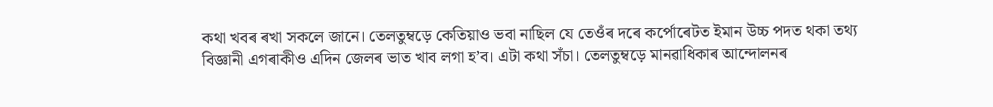কথা খবৰ ৰখা সকলে জানে। তেলতুম্বড়ে কেতিয়াও ভবা নাছিল যে তেওঁৰ দৰে কৰ্পোৰেটত ইমান উচ্চ পদত থকা তথ্য বিজ্ঞানী এগৰাকীও এদিন জেলৰ ভাত খাব লগা হ’ব। এটা কথা সঁচা। তেলতুম্বড়ে মানৱাধিকাৰ আন্দোলনৰ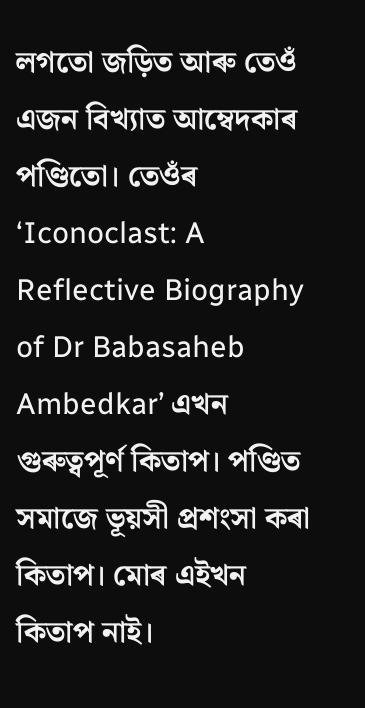লগতো জড়িত আৰু তেওঁ এজন বিখ্যাত আম্বেদকাৰ পণ্ডিতো। তেওঁৰ ‘Iconoclast: A Reflective Biography of Dr Babasaheb Ambedkar’ এখন গুৰুত্বপূৰ্ণ কিতাপ। পণ্ডিত সমাজে ভূয়সী প্ৰশংসা কৰা কিতাপ। মোৰ এইখন কিতাপ নাই।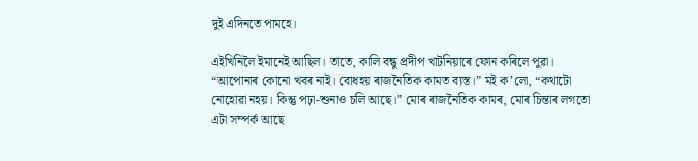দুই এদিনতে পামহে।

এইখিনিলৈ ইমানেই আছিল। তাতে, কালি বন্ধু প্ৰদীপ খাটনিয়াৰে ফোন কৰিলে পুৱা। “আপোনাৰ কোনো খবৰ নাই। বোধহয় ৰাজনৈতিক কামত ব্যস্ত।” মই ক’লো, “কথাটো নোহোৱা নহয়। কিন্তু পঢ়া-শুনাও চলি আছে।” মোৰ ৰাজনৈতিক কামৰ, মোৰ চিন্তাৰ লগতো এটা সম্পৰ্ক আছে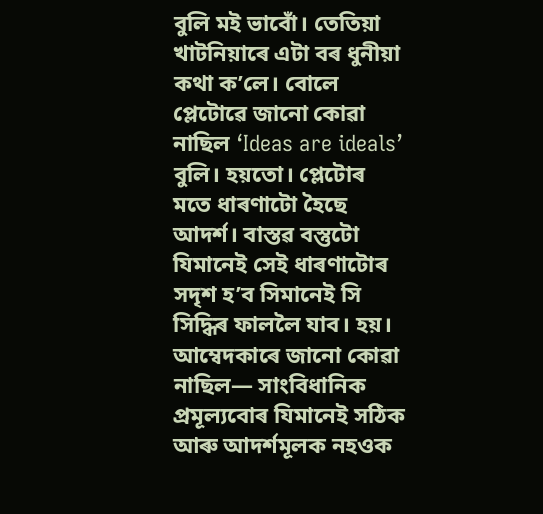বুলি মই ভাবোঁ। তেতিয়া খাটনিয়াৰে এটা বৰ ধুনীয়া কথা ক’লে। বোলে প্লেটোৱে জানো কোৱা নাছিল ‘Ideas are ideals’ বুলি। হয়তো। প্লেটোৰ মতে ধাৰণাটো হৈছে আদৰ্শ। বাস্তৱ বস্তুটো যিমানেই সেই ধাৰণাটোৰ সদৃশ হ’ব সিমানেই সি সিদ্ধিৰ ফাললৈ যাব। হয়। আম্বেদকাৰে জানো কোৱা নাছিল— সাংবিধানিক প্ৰমূল্যবোৰ যিমানেই সঠিক আৰু আদৰ্শমূলক নহওক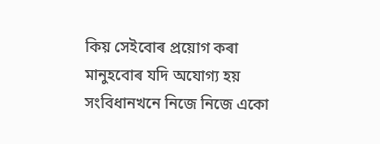কিয় সেইবোৰ প্ৰয়োগ কৰা মানুহবোৰ যদি অযোগ্য হয় সংবিধানখনে নিজে নিজে একো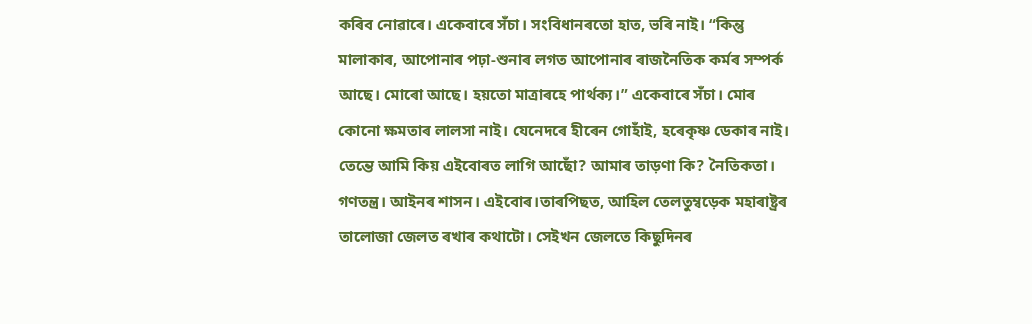কৰিব নোৱাৰে। একেবাৰে সঁচা। সংবিধানৰতো হাত, ভৰি নাই। “কিন্তু মালাকাৰ, আপোনাৰ পঢ়া-শুনাৰ লগত আপোনাৰ ৰাজনৈতিক কৰ্মৰ সম্পৰ্ক আছে। মোৰো আছে। হয়তো মাত্ৰাৰহে পাৰ্থক্য।” একেবাৰে সঁচা। মোৰ কোনো ক্ষমতাৰ লালসা নাই। যেনেদৰে হীৰেন গোহাঁই, হৰেকৃষ্ণ ডেকাৰ নাই। তেন্তে আমি কিয় এইবোৰত লাগি আছোঁ? আমাৰ তাড়ণা কি? নৈতিকতা। গণতন্ত্ৰ। আইনৰ শাসন। এইবোৰ।তাৰপিছত, আহিল তেলতুম্বড়েক মহাৰাষ্ট্ৰৰ তালোজা জেলত ৰখাৰ কথাটো। সেইখন জেলতে কিছুদিনৰ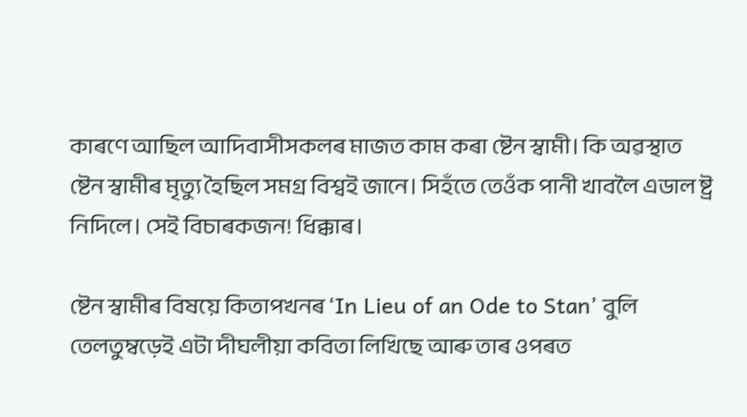কাৰণে আছিল আদিবাসীসকলৰ মাজত কাম কৰা ষ্টেন স্বামী। কি অৱস্থাত ষ্টেন স্বামীৰ মৃত্যু হৈছিল সমগ্ৰ বিশ্বই জানে। সিহঁতে তেওঁক পানী খাবলৈ এডাল ষ্ট্ৰ নিদিলে। সেই বিচাৰকজন! ধিক্কাৰ।

ষ্টেন স্বামীৰ বিষয়ে কিতাপখনৰ ‘In Lieu of an Ode to Stan’ বুলি তেলতুম্বড়েই এটা দীঘলীয়া কবিতা লিখিছে আৰু তাৰ ওপৰত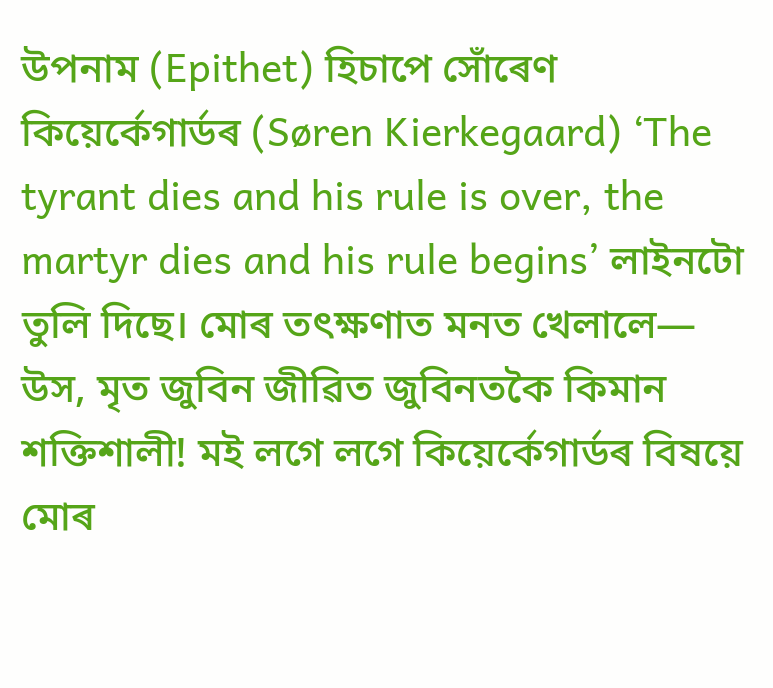উপনাম (Epithet) হিচাপে সোঁৰেণ কিয়েৰ্কেগাৰ্ডৰ (Søren Kierkegaard) ‘The tyrant dies and his rule is over, the martyr dies and his rule begins’ লাইনটো তুলি দিছে। মোৰ তৎক্ষণাত মনত খেলালে— উস, মৃত জুবিন জীৱিত জুবিনতকৈ কিমান শক্তিশালী! মই লগে লগে কিয়েৰ্কেগাৰ্ডৰ বিষয়ে মোৰ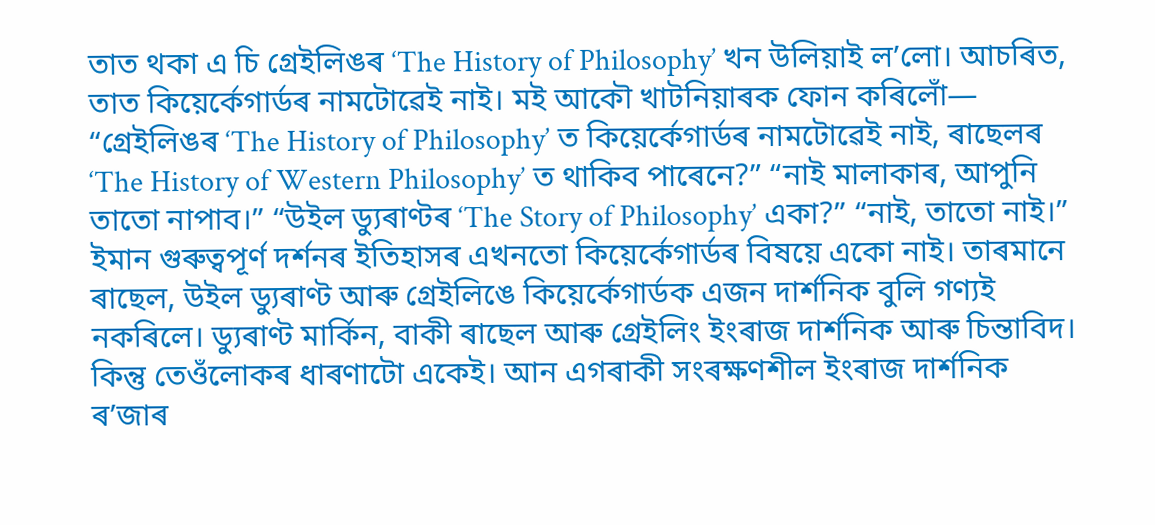তাত থকা এ চি গ্ৰেইলিঙৰ ‘The History of Philosophy’ খন উলিয়াই ল’লো। আচৰিত, তাত কিয়েৰ্কেগাৰ্ডৰ নামটোৱেই নাই। মই আকৌ খাটনিয়াৰক ফোন কৰিলোঁ— “গ্ৰেইলিঙৰ ‘The History of Philosophy’ ত কিয়েৰ্কেগাৰ্ডৰ নামটোৱেই নাই, ৰাছেলৰ ‘The History of Western Philosophy’ ত থাকিব পাৰেনে?” “নাই মালাকাৰ, আপুনি তাতো নাপাব।” “উইল ড্যুৰাণ্টৰ ‘The Story of Philosophy’ একা?” “নাই, তাতো নাই।” ইমান গুৰুত্বপূৰ্ণ দৰ্শনৰ ইতিহাসৰ এখনতো কিয়েৰ্কেগাৰ্ডৰ বিষয়ে একো নাই। তাৰমানে ৰাছেল, উইল ড্যুৰাণ্ট আৰু গ্ৰেইলিঙে কিয়েৰ্কেগাৰ্ডক এজন দাৰ্শনিক বুলি গণ্যই নকৰিলে। ড্যুৰাণ্ট মাৰ্কিন, বাকী ৰাছেল আৰু গ্ৰেইলিং ইংৰাজ দাৰ্শনিক আৰু চিন্তাবিদ। কিন্তু তেওঁলোকৰ ধাৰণাটো একেই। আন এগৰাকী সংৰক্ষণশীল ইংৰাজ দাৰ্শনিক ৰ’জাৰ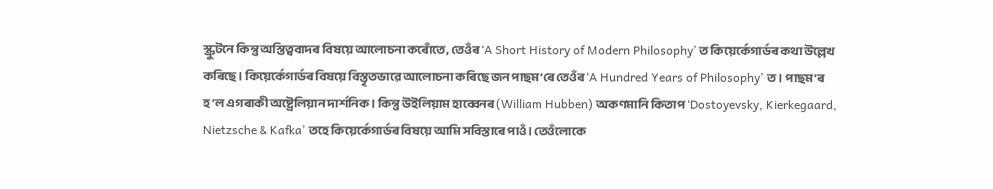স্ক্ৰুটনে কিন্তু অস্তিত্ববাদৰ বিষয়ে আলোচনা কৰোঁতে, তেওঁৰ ‘A Short History of Modern Philosophy’ ত কিয়েৰ্কেগাৰ্ডৰ কথা উল্লেখ কৰিছে। কিয়েৰ্কেগাৰ্ডৰ বিষয়ে বিস্তৃতভাৱে আলোচনা কৰিছে জন পাছম’ৰে তেওঁৰ ‘A Hundred Years of Philosophy’ ত। পাছম’ৰ হ’ল এগৰাকী অষ্ট্ৰেলিয়ান দাৰ্শনিক। কিন্তু উইলিয়াম হাব্বেনৰ (William Hubben) অকণমানি কিতাপ ‘Dostoyevsky, Kierkegaard, Nietzsche & Kafka’ তহে কিয়েৰ্কেগাৰ্ডৰ বিষয়ে আমি সবিস্তাৰে পাওঁ। তেওঁলোকে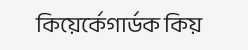কিয়েৰ্কেগাৰ্ডক কিয়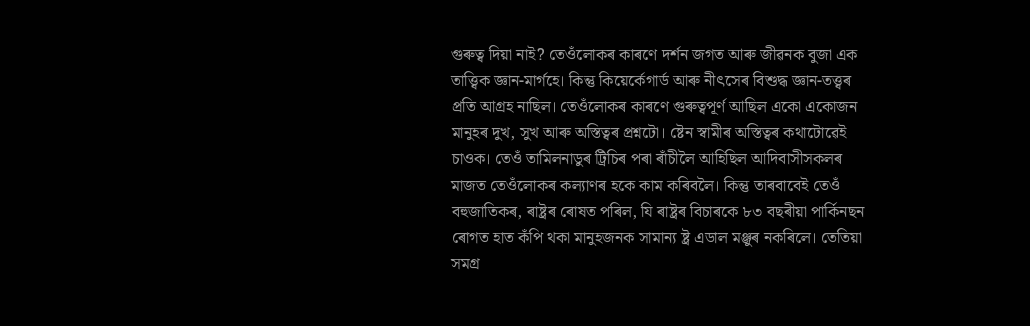গুৰুত্ব দিয়া নাই? তেওঁলোকৰ কাৰণে দৰ্শন জগত আৰু জীৱনক বুজা এক তাত্ত্বিক জ্ঞান-মাৰ্গহে। কিন্তু কিয়েৰ্কেগাৰ্ড আৰু নীৎসেৰ বিশুদ্ধ জ্ঞান-তত্ত্বৰ প্ৰতি আগ্ৰহ নাছিল। তেওঁলোকৰ কাৰণে গুৰুত্বপূৰ্ণ আছিল একো একোজন মানুহৰ দুখ, সুখ আৰু অস্তিত্বৰ প্ৰশ্নটো। ষ্টেন স্বামীৰ অস্তিত্বৰ কথাটোৱেই চাওক। তেওঁ তামিলনাডুৰ ট্ৰিচিৰ পৰা ৰাঁচীলৈ আহিছিল আদিবাসীসকলৰ মাজত তেওঁলোকৰ কল্যাণৰ হকে কাম কৰিবলৈ। কিন্তু তাৰবাবেই তেওঁ বহুজাতিকৰ, ৰাষ্ট্ৰৰ ৰোষত পৰিল, যি ৰাষ্ট্ৰৰ বিচাৰকে ৮৩ বছৰীয়া পাৰ্কিনছন ৰোগত হাত কঁপি থকা মানুহজনক সামান্য ষ্ট্ৰ এডাল মঞ্জুৰ নকৰিলে। তেতিয়া সমগ্ৰ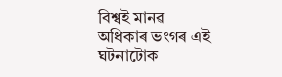বিশ্বই মানৱ অধিকাৰ ভংগৰ এই ঘটনাটোক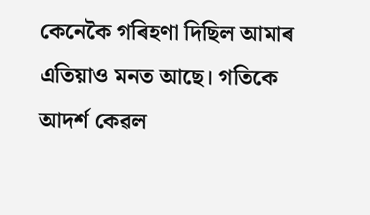কেনেকৈ গৰিহণা দিছিল আমাৰ এতিয়াও মনত আছে। গতিকে আদৰ্শ কেৱল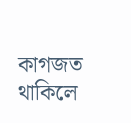কাগজত থাকিলে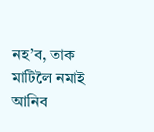নহ’ব, তাক মাটিলৈ নমাই আনিব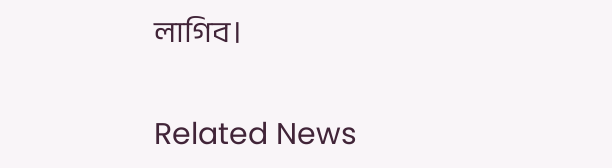লাগিব।

Related News